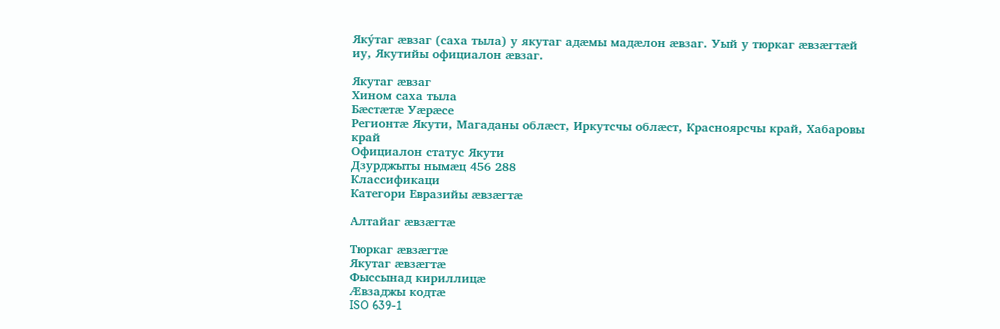Яку́таг æвзаг (саха тыла) у якутаг адæмы мадæлон æвзаг. Уый у тюркаг æвзæгтæй иу, Якутийы официалон æвзаг.

Якутаг æвзаг
Хином саха тыла
Бæстæтæ Уæрæсе
Регионтæ Якути, Магаданы облæст, Иркутсчы облæст, Красноярсчы край, Хабаровы край
Официалон статус Якути
Дзурджыты нымæц 456 288
Классификаци
Категори Евразийы æвзæгтæ

Алтайаг æвзæгтæ

Тюркаг æвзæгтæ
Якутаг æвзæгтæ
Фыссынад кириллицæ
Æвзаджы кодтæ
ISO 639-1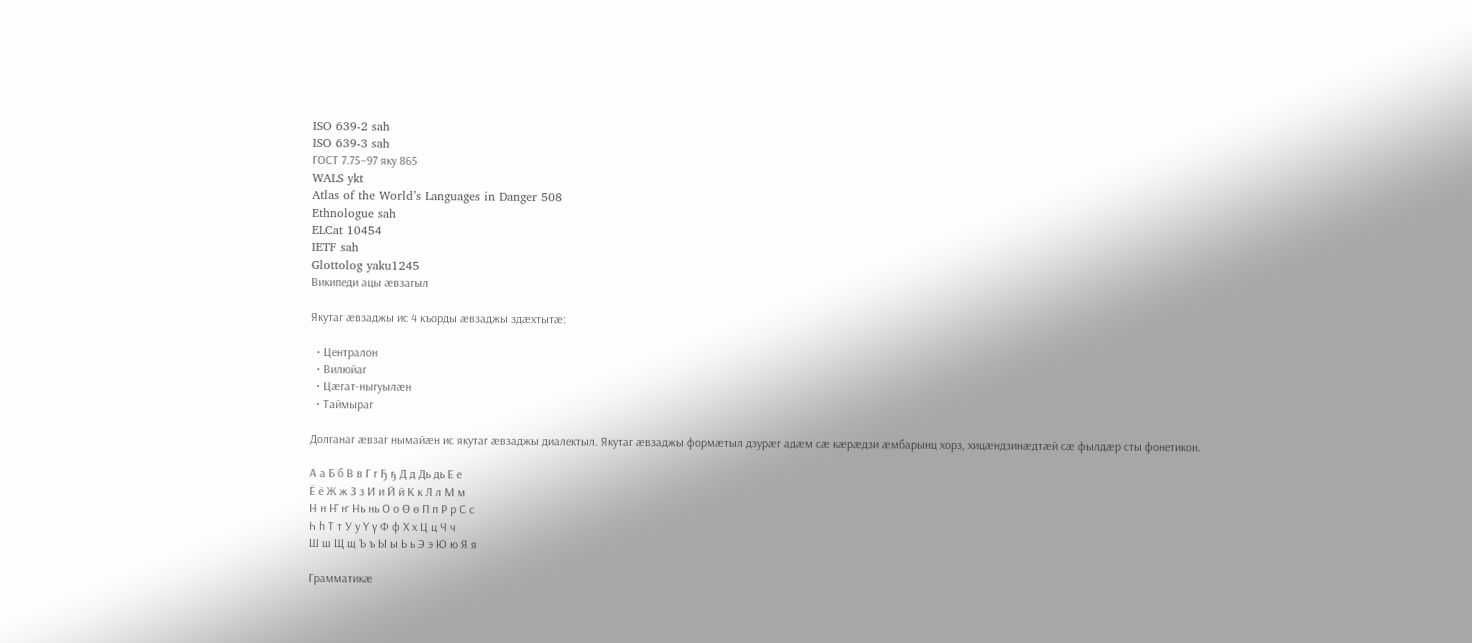ISO 639-2 sah
ISO 639-3 sah
ГОСТ 7.75–97 яку 865
WALS ykt
Atlas of the World’s Languages in Danger 508
Ethnologue sah
ELCat 10454
IETF sah
Glottolog yaku1245
Википеди ацы æвзагыл

Якутаг æвзаджы ис 4 къорды æвзаджы здæхтытæ:

  • Централон
  • Вилюйаг
  • Цæгат-ныгуылæн
  • Таймыраг

Долганаг æвзаг нымайæн ис якутаг æвзаджы диалектыл. Якутаг æвзаджы формæтыл дзурæг адæм сæ кæрæдзи æмбарынц хорз, хицæндзинæдтæй сæ фылдæр сты фонетикон.

А а Б б В в Г г Ҕ ҕ Д д Дь дь Е е
Ё ё Ж ж З з И и Й й К к Л л М м
Н н Ҥ ҥ Нь нь О о Ө ө П п Р р С с
Һ һ Т т У у Ү ү Ф ф Х х Ц ц Ч ч
Ш ш Щ щ Ъ ъ Ы ы Ь ь Э э Ю ю Я я

Грамматикæ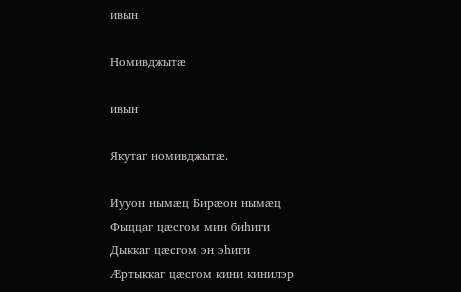ивын

Номивджытæ

ивын

Якутаг номивджытæ.

Иууон нымæц Бирæон нымæц
Фыццаг цæсгом мин биһиги
Дыккаг цæсгом эн эһиги
Æртыккаг цæсгом кини кинилэр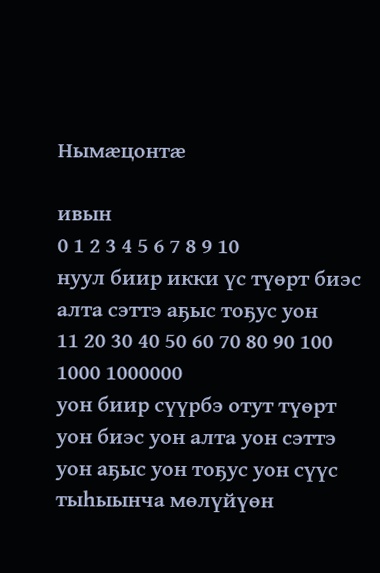Нымæцонтæ

ивын
0 1 2 3 4 5 6 7 8 9 10
нуул биир икки үс түөрт биэс алта сэттэ аҕыс тоҕус уон
11 20 30 40 50 60 70 80 90 100 1000 1000000
уон биир сүүрбэ отут түөрт уон биэс уон алта уон сэттэ уон аҕыс уон тоҕус уон сүүс тыһыынча мөлүйүөн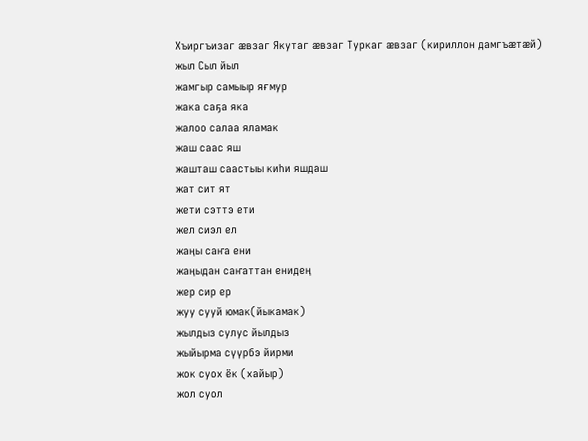Хъиргъизаг æвзаг Якутаг æвзаг Туркаг æвзаг (кириллон дамгъæтæй)
жыл Сыл йыл
жамгыр самыыр яғмур
жака саҕа яка
жалоо салаа яламак
жаш саас яш
жашташ саастыы киһи яшдаш
жат сит ят
жети сэттэ ети
жел сиэл ел
жаңы саҥа ени
жаңыдан саҥаттан енидең
жер сир ер
жуу сууй юмак(йыкамак)
жылдыз сулус йылдыз
жыйырма сүүрбэ йирми
жок суох ёк (хайыр)
жол суол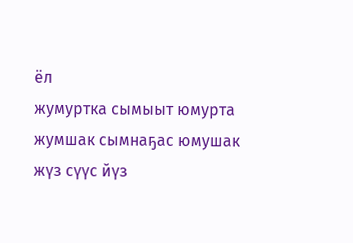ёл
жумуртка сымыыт юмурта
жумшак сымнаҕас юмушак
жүз сүүс йүз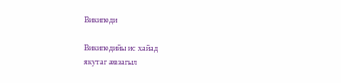Википеди

Википедийы ис хайад
якутаг æвзагыл